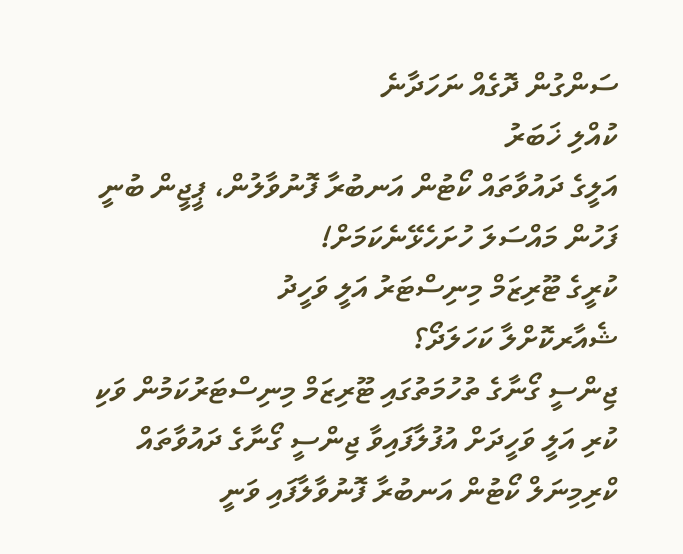ސަންގުން ދޮގެއް ނަހަދާނެ
ކުއްލި ޚަބަރު
އަލީގެ ދައުވާތައް ކޯޓުން އަނބުރާ ފޮނުވާލުން، ޕީޖީން ބުނީ ފަހުން މައްސަލަ ހުށަހެޅޭނެކަމަށް!
ކުރީގެ ޓޫރިޒަމް މިނިސްޓަރު އަލީ ވަހީދު
ޝެއާރކޮށްލާ ކަހަލަދޯ؟
ޖިންސީ ގޯނާގެ ތުހުމަތުގައި ޓޫރިޒަމް މިނިސްޓަރުކަމުން ވަކި ކުރި އަލީ ވަހީދަށް އުފުލާފައިވާ ޖިންސީ ގޯނާގެ ދައުވާތައް ކްރިމިނަލް ކޯޓުން އަނބުރާ ފޮނުވާލާފައި ވަނީ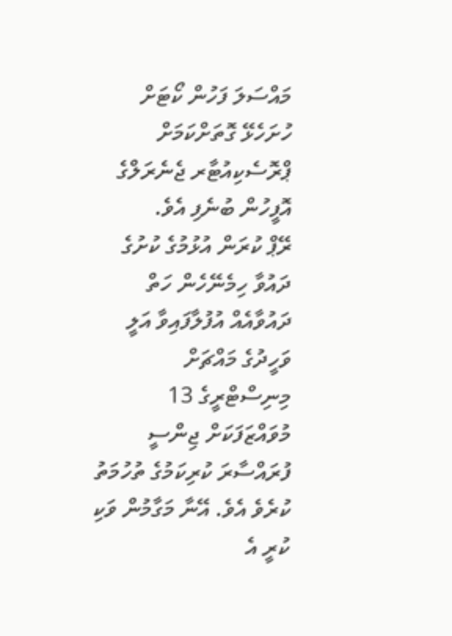މައްސަލަ ފަހުން ކޯޓަށް ހުށަހެޅޭ ގޮތަށްކަމަށް ޕްރޮސެކިއުޓާރ ޖެނެރަލްގެ އޮފީހުން ބުނެފި އެވެ.
ރޭޕް ކުރަން އުޅުމުގެ ކުށުގެ ދައުވާ ހިމެނޭހެން ހަތް ދައުވާއެއް އުފުލާފައިވާ އަލީ ވަހީދުގެ މައްޗަށް މިނިސްޓްރީގެ 13 މުވައްޒަފަކަށް ޖިންސީ ފުރައްސާރަ ކުރިކަމުގެ ތުހުމަތު ކުރެވެ އެވެ. އޭނާ މަގާމުން ވަކި ކުރީ އެ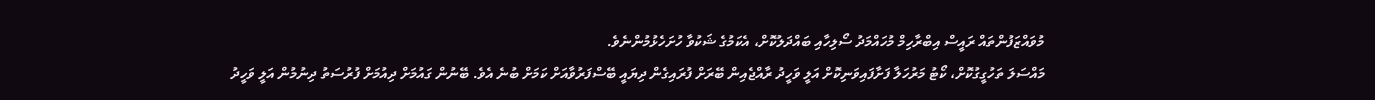މުވައްޒަފުންތައް ރައީސް އިބްރާހިމް މުހައްމަދު ސޯލިހާއި ބައްދަލުކޮށް، އެކަމުގެ ޝަކުވާ ހުށަހެޅުމުންނެވެ.
މައްސަލަ ތަހުގީގުކޮށް، ކޯޓު މަރުހަލާ ފަށާފައިވަނިކޮށް އަލީ ވަހީދު ރާއްޖެއިން ބޭރަށް ފުރައިގެން ދިޔައީ ބޭސްފަރުވާއަށް ކަމަށް ބުނެ އެވެ. ބޭނުން ގައުމަށް ދިއުމަށް ފުރުސަތު ދިނުމުން އަލީ ވަހީދު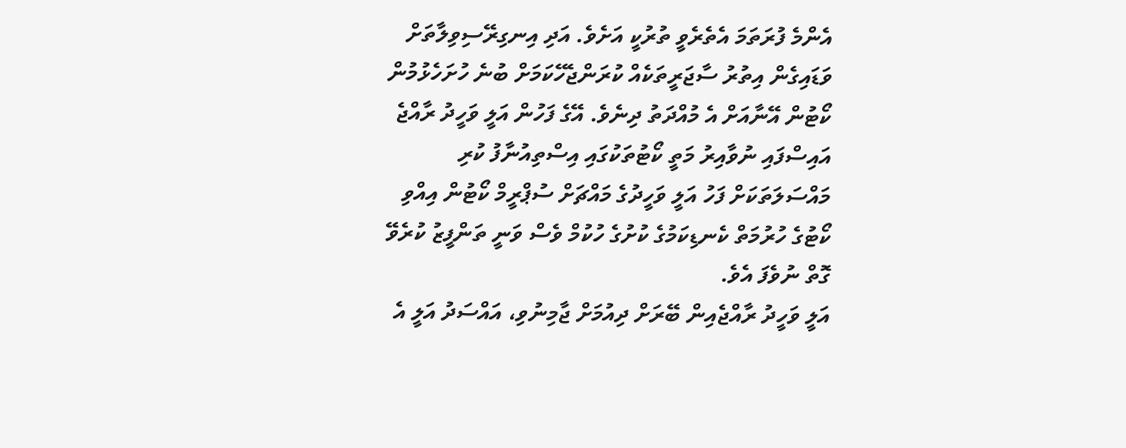އެންމެ ފުރަތަމަ އެތެރެވީ ތުރުކީ އަށެވެ. އަދި އިނގިރޭސިވިލާތަށް ވަޑައިގެން އިތުރު ސާޖަރީތަކެއް ކުރަންޖެހޭކަމަށް ބުނެ ހުށަހެޅުމުން ކޯޓުން އޭނާއަށް އެ މުއްދަތު ދިނެވެ. އޭގެ ފަހުން އަލީ ވަހީދު ރާއްޖެ އައިސްފައި ނުވާއިރު މަތީ ކޯޓުތަކުގައި އިސްތިއުނާފު ކުރި މައްސަލަތަކަށް ފަހު އަލީ ވަހީދުގެ މައްޗަށް ސުޕްރީމް ކޯޓުން އިއްވި ކޯޓުގެ ހުރުމަތް ކެނޑިކަމުގެ ކުށުގެ ހުކުމް ވެސް ވަނީ ތަންފީޒު ކުރެވޭ ގޮތް ނުވެފަ އެވެ.
އަލީ ވަހީދު ރާއްޖެއިން ބޭރަށް ދިއުމަށް ޖާމިނުވި، އައްސަދު އަލީ އެ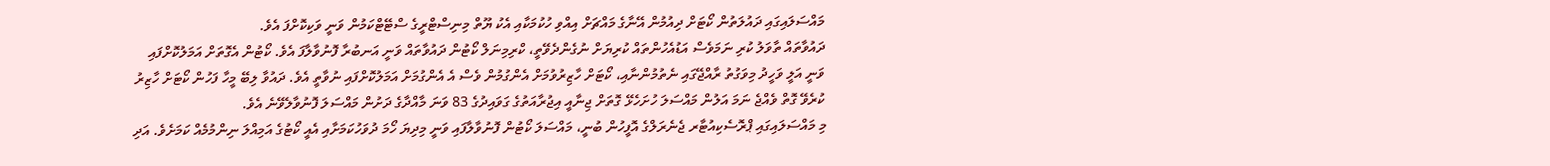މައްސަލައިގައި ދައުލަތުން ކޯޓަށް ދިއުމުން އޭނާގެ މައްޗަށް އިއްވި ހުކުމަކާއި އެކު ޔޫތް މިނިސްޓްރީގެ ސްޓޭޓްކަމުން ވަނީ ވަކިކޮށްފަ އެވެ.
ދައުވާތައް ތާވަލު ކުރި ނަމަވެސް އަޑުއެހުންތައް ކުރިޔަށް ނުގެންދެވޭތީ، ކްރިމިނަލް ކޯޓުން ދައުވާތައް ވަނީ އަނބުރާ ފޮނުވާލާފަ އެވެ. ކޯޓުން އެގޮތަށް އަމަލުކޮށްފައި ވަނީ އަލީ ވަހީދު މިވަގުތު ރާއްޖޭގައި ނެތުމުންނާއި، ކޯޓަށް ހާޒިރުވުމަށް އެންގުމުން ވެސް އެ އެންގުމަށް އަމަލުކޮށްފައި ނުވާތީ އެވެ. ދައުވާ ލިބޭ މީހާ ފަހުން ކޯޓަށް ހާޒިރު ކުރެވޭ ގޮތް ވެއްޖެ ނަމަ އަލުން މައްސަލަ ހުށަހެޅޭ ގޮތަށް ޖިނާއީ އިޖުރާއަތުގެ ގަވައިދުގެ 83 ވަނަ މާއްދާގެ ދަށުން މައްސަލަ ފޮނުވާލެވޭނެ އެވެ.
މި މައްސަލައިގައި ޕްރޮސެކިއުޓާރ ޖެނެރަލްގެ އޮފީހުން ބުނީ، މައްސަލަ ކޯޓުން ފޮނުވާލާފައި ވަނީ މިދިޔަ ހޯމަ ދުވަހުކަމަށާއި އެއީ ކޯޓުގެ އަމިއްލަ ނިންމުމެއް ކަމަށެވެ. އަދި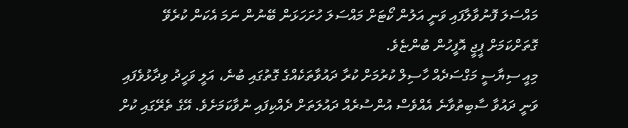މައްސަލަ ފޮނުވާލާފައި ވަނީ އަލުން ކޯޓަށް މައްސަލަ ހުށަހަޅަން ބޭނުން ނަމަ އެކަން ކުރެވޭ ގޮތަށްކަމަށް ޕީޖީ އޮފީހުން ބުންޏެވެ.
މިއީ ސިޔާސީ މަގްސަދެއް ހާސިލް ކުރުމަށް ކުރާ ދައުވާތަކެއްގެ ގޮތުގައި ބުނެ، އަލީ ވަހީދު ވިދާޅުވެފައި ވަނީ ދައުވާ ސާބިތުވާނެ އެއްވެސް އުންސުރެއް ދައުލަތަށް ދެއްކިފައި ނުވާކަމަށެވެ. އޭގެ ތެރޭގައި ކުށް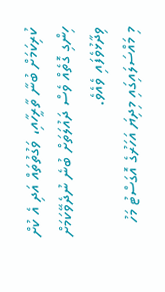ކުރިކަމަށް ބުނާ ތާރީހާއި، ވަގުތުތައް އަދި އެ ކުށް ހިންގި ގޮތެއް ވެސް ދައުލަތަށް ބުނެ ނުދެވޭކަމަށް ވިދާޅުވެފައި ވެއެވެ.
މި މައްސަލައިގައި މިދިޔަ އަހަރުގެ އޮގަސްޓު މަހު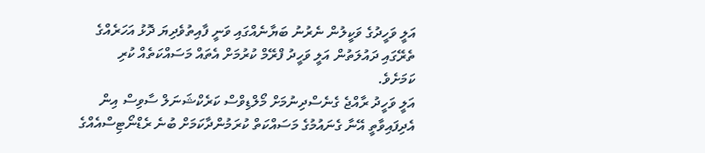އަލީ ވަހީދުގެ ވަކީލުން ނެރުނު ބަޔާނެއްގައި ވަނީ ފާއިތުވެދިޔަ ދޮޅު އަހަރެއްގެ ތެރޭގައި ދައުލަތުން އަލީ ވަހީދު ފްރޭމް ކުރުމަށް އެތައް މަސައްކަތެއް ކުރި ކަމަށެވެ.
އަލީ ވަހީދު ރާއްޖެ ގެނެސްދިނުމަށް މޯލްޑިވްސް ކަރެކްޝަނަލް ސާވިސް އިން އެދިފައިވާތީ އޭނާ ގެނައުމުގެ މަސައްކަތް ކުރަމުންދާކަމަށް ބުނެ ރެޑްނޯޓިސްއެއްގެ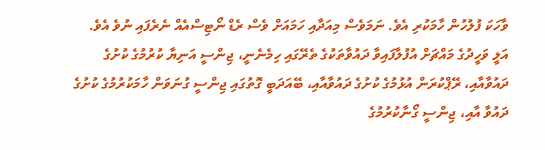ވާހަކަ ފުލުހުން ހާމަކުރި އެވެ. ނަމަވެސް މިއަދާއި ހަމައަށް ވެސް ރެޑް ނޯޓިސްއެއް ނެރެފައި ނުވެ އެވެ.
އަލީ ވަހީދުގެ މައްޗަށް އުފުލާފައިވާ ދައުވާތަކުގެ ތެރޭގައި ހިމެނެނީ، ޖިންސީ އަނިޔާ ކުރުމުގެ ކުށުގެ ދައުވާއާއި، ރޭޕްކުރަން އުޅުމުގެ ކުށުގެ ދައުވާއާއި، ބޭއަދަބީ ގޮތުގައި ޖިންސީ ގުނަވަން ހާމަކުރުމުގެ ކުށުގެ ދައުވާ އާއި، ޖިންސީ ގޯނާކުރުމުގެ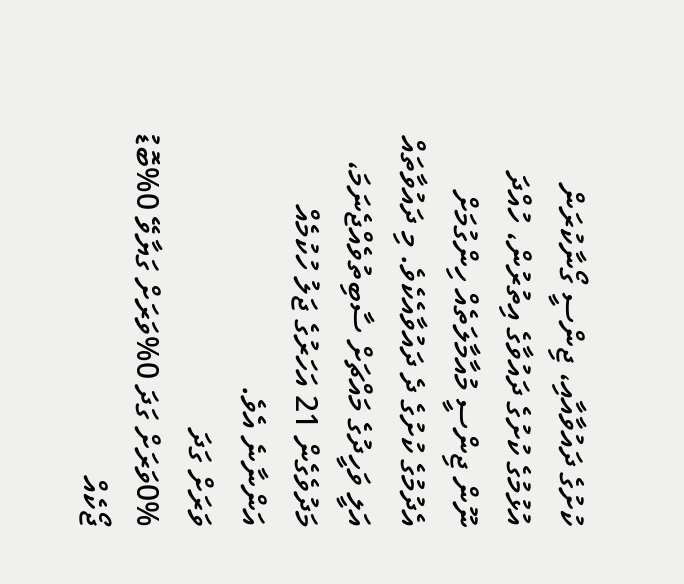ކުށުގެ ދައުވާއާއި، ޖިންސީ ގޯނާކުރަން އުޅުމުގެ ކުށުގެ ދައުވާގެ އިތުރުން، ހުއްދަ ނޫން ޖިންސީ މުއާމާލަތެއް ހިންގުމަށް އެދުމުގެ ކުށުގެ ދެ ދައުވާއެކެވެ. މި ދައުވާތައް އަލީ ވަހީދުގެ މައްޗަށް ސާބިތުވެއްޖެނަމަ، މަދުވެގެން 21 އަހަރުގެ ޖަލު ހުކުމެއް އަންނާނެ އެވެ.
ވަރަށް ގަދަ
0%ވަރަށް ގަދަ 0%ވަރަށް ގަޔާވޭ 0%ބޮޑު ޖޯކެއް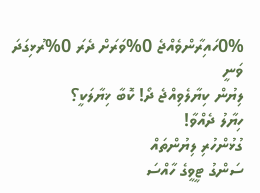0%ހައިރާންވެއްޖެ 0%ވަރަށް ދެރަ 0%ރުޅިގަދަ ވަނީ
ލިޔުން ކިޔާލެވިއްޖެ ދޯ! ކޮބާ ޚިޔާލަކީ؟
ހިޔާލު ދެއްވާ!
ގުޅުންހުރި ލިޔުންތައް
ސަންގު ޓީވީގެ ހާއްސަ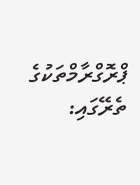ޕްރޮގްރާމްތަކުގެ ތެރޭގައި: